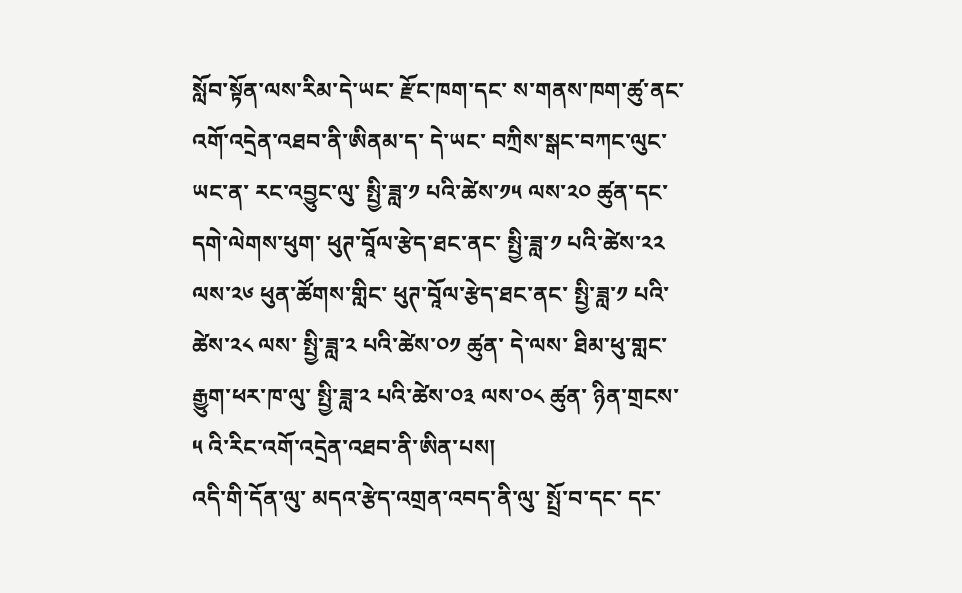སློབ་སྟོན་ལས་རིམ་དེ་ཡང་ རྫོང་ཁག་དང་ ས་གནས་ཁག་ཚུ་ནང་འགོ་འདྲེན་འཐབ་ནི་ཨིནམ་ད་ དེ་ཡང་ བཀྲིས་སྒང་བཀང་ལུང་ ཡང་ན་ རང་འབྱུང་ལུ་ སྤྱི་ཟླ་༡ པའི་ཚེས་༡༥ ལས་༢༠ ཚུན་དང་ དགེ་ལེགས་ཕུག་ ཕུཊ་བཱོལ་རྩེད་ཐང་ནང་ སྤྱི་ཟླ་༡ པའི་ཚེས་༢༢ ལས་༢༦ ཕུན་ཚོགས་གླིང་ ཕུཊ་བཱོལ་རྩེད་ཐང་ནང་ སྤྱི་ཟླ་༡ པའི་ཚེས་༢༨ ལས་ སྤྱི་ཟླ་༢ པའི་ཚེས་༠༡ ཚུན་ དེ་ལས་ ཐིམ་ཕུ་གླང་རྒྱུག་ཕར་ཁ་ལུ་ སྤྱི་ཟླ་༢ པའི་ཚེས་༠༣ ལས་༠༨ ཚུན་ ཉིན་གྲངས་༥ འི་རིང་འགོ་འདྲེན་འཐབ་ནི་ཨིན་པས།
འདི་གི་དོན་ལུ་ མདའ་རྩེད་འགྲན་འབད་ནི་ལུ་ སྤྲོ་བ་དང་ དང་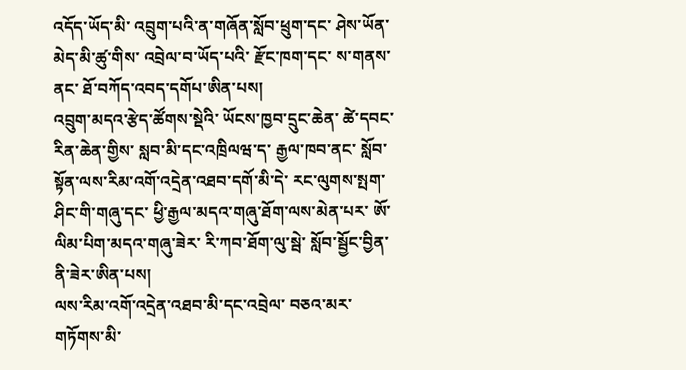འདོད་ཡོད་མི་ འབྲུག་པའི་ན་གཞོན་སློབ་ཕྲུག་དང་ ཤེས་ཡོན་མེད་མི་ཚུ་གིས་ འབྲེལ་བ་ཡོད་པའི་ རྫོང་ཁག་དང་ ས་གནས་ནང་ ཐོ་བཀོད་འབད་དགོཔ་ཨིན་པས།
འབྲུག་མདའ་རྩེད་ཚོགས་སྡེའི་ ཡོངས་ཁྱབ་དྲུང་ཆེན་ ཚེ་དབང་རིན་ཆེན་གྱིས་ སླབ་མི་དང་འཁྲིལཝ་ད་ རྒྱལ་ཁབ་ནང་ སློབ་སྟོན་ལས་རིམ་འགོ་འདྲེན་འཐབ་དགོ་མི་དེ་ རང་ལུགས་སྤག་ཤིང་གི་གཞུ་དང་ ཕྱི་རྒྱལ་མདའ་གཞུ་ཐོག་ལས་མེན་པར་ ཨོ་ལིམ་པིག་མདའ་གཞུ་ཟེར་ རི་ཀབ་ཐོག་ལུ་སྦེ་ སློབ་སྦྱོང་བྱིན་ནི་ཟེར་ཨིན་པས།
ལས་རིམ་འགོ་འདྲེན་འཐབ་མི་དང་འབྲེལ་ བཅའ་མར་གཏོགས་མི་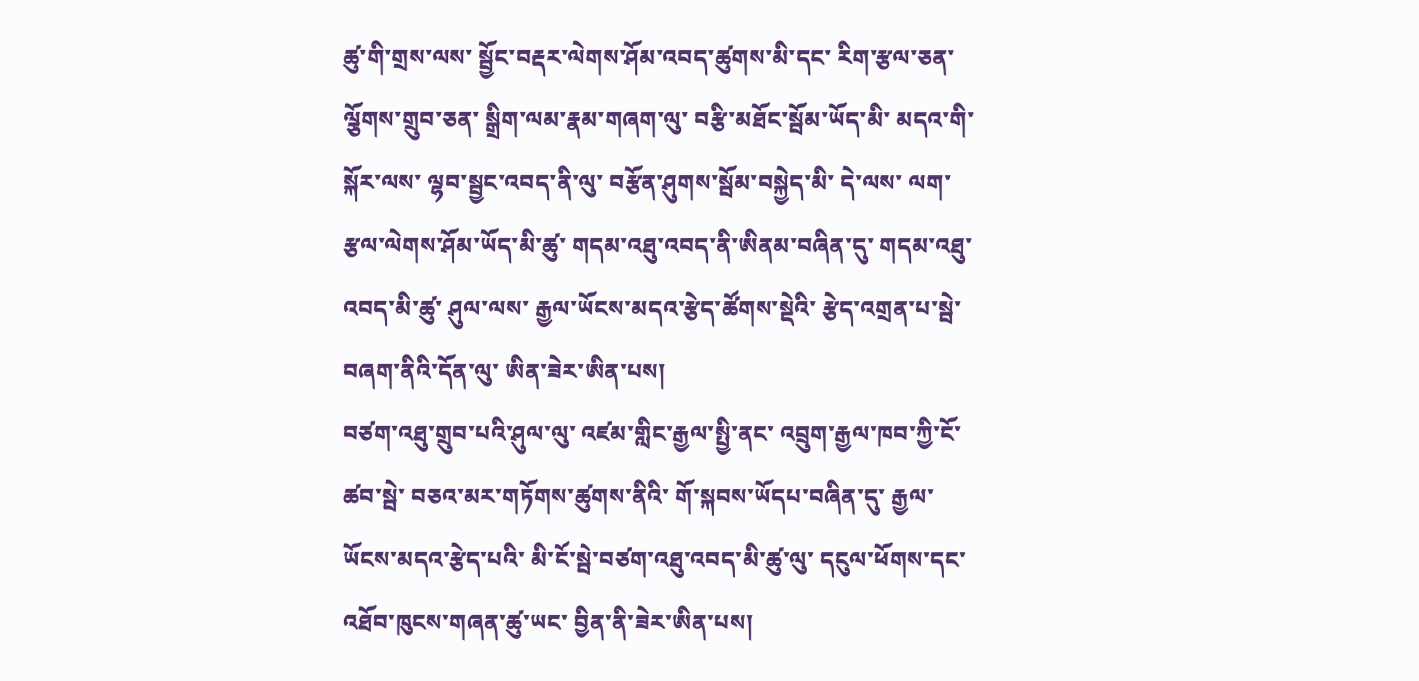ཚུ་གི་གྲས་ལས་ སྦྱོང་བརྡར་ལེགས་ཤོམ་འབད་ཚུགས་མི་དང་ རིག་རྩལ་ཅན་ ལྕོགས་གྲུབ་ཅན་ སྒྲིག་ལམ་རྣམ་གཞག་ལུ་ བརྩི་མཐོང་སྦོམ་ཡོད་མི་ མདའ་གི་སྐོར་ལས་ ལྷབ་སྦྱང་འབད་ནི་ལུ་ བརྩོན་ཤུགས་སྦོམ་བསྐྱེད་མི་ དེ་ལས་ ལག་རྩལ་ལེགས་ཤོམ་ཡོད་མི་ཚུ་ གདམ་འཐུ་འབད་ནི་ཨིནམ་བཞིན་དུ་ གདམ་འཐུ་འབད་མི་ཚུ་ ཤུལ་ལས་ རྒྱལ་ཡོངས་མདའ་རྩེད་ཚོགས་སྡེའི་ རྩེད་འགྲན་པ་སྦེ་ བཞག་ནིའི་དོན་ལུ་ ཨིན་ཟེར་ཨིན་པས།
བཙག་འཐུ་གྲུབ་པའི་ཤུལ་ལུ་ འཛམ་གླིང་རྒྱལ་སྤྱི་ནང་ འབྲུག་རྒྱལ་ཁབ་ཀྱི་ངོ་ཚབ་སྦེ་ བཅའ་མར་གཏོགས་ཚུགས་ནིའི་ གོ་སྐབས་ཡོདཔ་བཞིན་དུ་ རྒྱལ་ཡོངས་མདའ་རྩེད་པའི་ མི་ངོ་སྦེ་བཙག་འཐུ་འབད་མི་ཚུ་ལུ་ དངུལ་ཕོགས་དང་ འཐོབ་ཁུངས་གཞན་ཚུ་ཡང་ བྱིན་ནི་ཟེར་ཨིན་པས།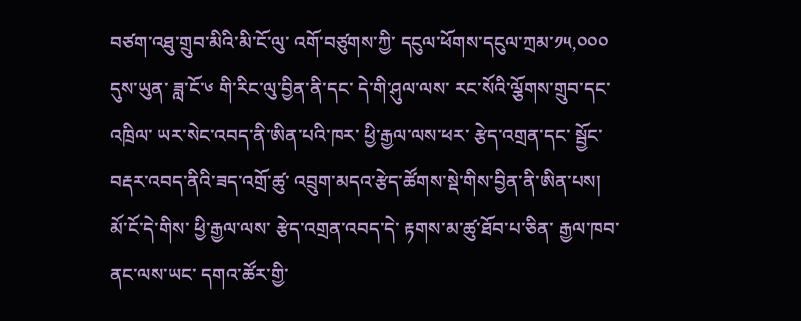བཙག་འཐུ་གྲུབ་མིའི་མི་ངོ་ལུ་ འགོ་བཙུགས་ཀྱི་ དངུལ་ཕོགས་དངུལ་ཀྲམ་༡༥,༠༠༠ དུས་ཡུན་ ཟླ་ངོ་༦ གི་རིང་ལུ་བྱིན་ནི་དང་ དེ་གི་ཤུལ་ལས་ རང་སོའི་ལྕོགས་གྲུབ་དང་འཁྲིལ་ ཡར་སེང་འབད་ནི་ཨིན་པའི་ཁར་ ཕྱི་རྒྱལ་ལས་ཕར་ རྩེད་འགྲན་དང་ སྦྱོང་བརྡར་འབད་ནིའི་ཟད་འགྲོ་ཚུ་ འབྲུག་མདའ་རྩེད་ཚོགས་སྡེ་གིས་བྱིན་ནི་ཨིན་པས།
མོ་ངོ་དེ་གིས་ ཕྱི་རྒྱལ་ལས་ རྩེད་འགྲན་འབད་དེ་ རྟགས་མ་ཚུ་ཐོབ་པ་ཅིན་ རྒྱལ་ཁབ་ནང་ལས་ཡང་ དགའ་ཚོར་གྱི་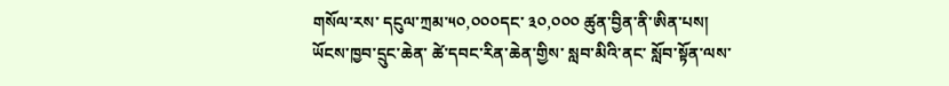གསོལ་རས་ དངུལ་ཀྲམ་༥༠,༠༠༠དང་ ༣༠,༠༠༠ ཚུན་བྱིན་ནི་ཨིན་པས།
ཡོངས་ཁྱབ་དྲུང་ཆེན་ ཚེ་དབང་རིན་ཆེན་གྱིས་ སླབ་མིའི་ནང་ སློབ་སྟོན་ལས་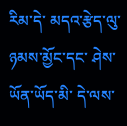རིམ་དེ་ མདའ་རྩེད་ལུ་ ཉམས་མྱོང་དང་ ཤེས་ཡོན་ཡོད་མི་ དེ་ལས་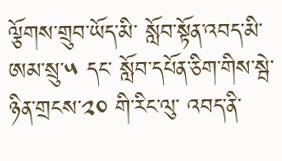ལྕོགས་གྲུབ་ཡོད་མི་ སློབ་སྟོན་འབད་མི་ཨམ་སྲུ་༥ དང་ སློབ་དཔོན་ཅིག་གིས་སྦེ་ ཉིན་གྲངས་༢༠ གི་རིང་ལུ་ འབད་ནི་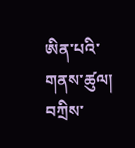ཨིན་པའི་གནས་ཚུལ།
བཀྲིས་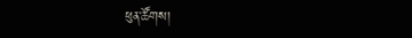ཕུན་ཚོགས།